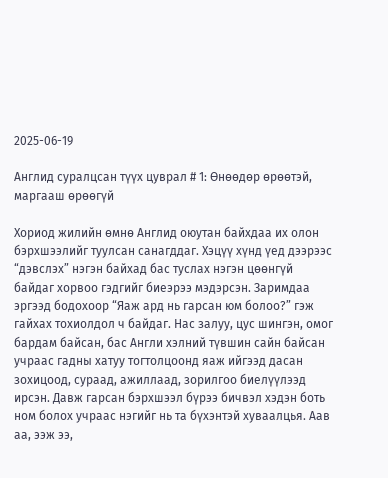2025-06-19

Англид суралцсан түүх цуврал # 1: Өнөөдөр өрөөтэй, маргааш өрөөгүй

Хориод жилийн өмнө Англид оюутан байхдаа их олон бэрхшээлийг туулсан санагддаг. Хэцүү хүнд үед дээрээс “дэвслэх” нэгэн байхад бас туслах нэгэн цөөнгүй байдаг хорвоо гэдгийг биеэрээ мэдэрсэн. Заримдаа эргээд бодохоор “Яаж ард нь гарсан юм болоо?” гэж гайхах тохиолдол ч байдаг. Нас залуу, цус шингэн, омог бардам байсан, бас Англи хэлний түвшин сайн байсан учраас гадны хатуу тогтолцоонд яаж ийгээд дасан зохицоод, сураад, ажиллаад, зорилгоо биелүүлээд ирсэн. Давж гарсан бэрхшээл бүрээ бичвэл хэдэн боть ном болох учраас нэгийг нь та бүхэнтэй хуваалцья. Аав аа, ээж ээ,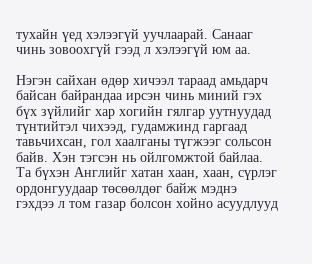тухайн үед хэлээгүй уучлаарай. Санааг чинь зовоохгүй гээд л хэлээгүй юм аа.

Нэгэн сайхан өдөр хичээл тараад амьдарч байсан байрандаа ирсэн чинь миний гэх бүх зүйлийг хар хогийн гялгар уутнуудад түнтийтэл чихээд, гудамжинд гаргаад тавьчихсан, гол хаалганы түгжээг сольсон байв. Хэн тэгсэн нь ойлгомжтой байлаа. Та бүхэн Английг хатан хаан, хаан, сүрлэг ордонгуудаар төсөөлдөг байж мэднэ гэхдээ л том газар болсон хойно асуудлууд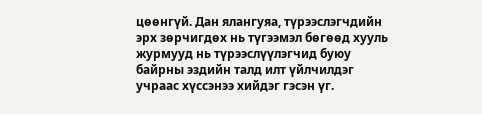цөөнгүй. Дан ялангуяа, түрээслэгчдийн эрх зөрчигдөх нь түгээмэл бөгөөд хууль журмууд нь түрээслүүлэгчид буюу байрны эздийн талд илт үйлчилдэг учраас хүссэнээ хийдэг гэсэн үг.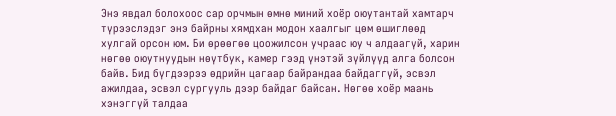Энэ явдал болохоос сар орчмын өмнө миний хоёр оюутантай хамтарч түрээслэдэг энэ байрны хямдхан модон хаалгыг цөм өшиглөөд хулгай орсон юм. Би өрөөгөө цоожилсон учраас юу ч алдаагүй, харин нөгөө оюутнуудын нөүтбук, камер гээд үнэтэй зүйлүүд алга болсон байв. Бид бүгдээрээ өдрийн цагаар байрандаа байдаггүй, эсвэл ажилдаа, эсвэл сургууль дээр байдаг байсан. Нөгөө хоёр маань хэнэггүй талдаа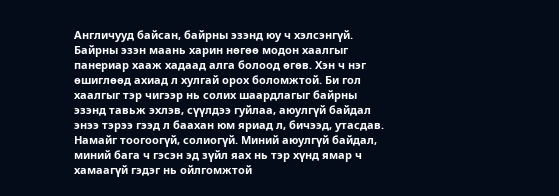Англичууд байсан, байрны эзэнд юу ч хэлсэнгүй. Байрны эзэн маань харин нөгөө модон хаалгыг панериар хааж хадаад алга болоод өгөв. Хэн ч нэг өшиглөөд ахиад л хулгай орох боломжтой. Би гол хаалгыг тэр чигээр нь солих шаардлагыг байрны эзэнд тавьж эхлэв, сүүлдээ гуйлаа, аюулгүй байдал энээ тэрээ гээд л баахан юм яриад л, бичээд, утасдав. Намайг тоогоогүй, солиогүй. Миний аюулгүй байдал, миний бага ч гэсэн эд зүйл яах нь тэр хүнд ямар ч хамаагүй гэдэг нь ойлгомжтой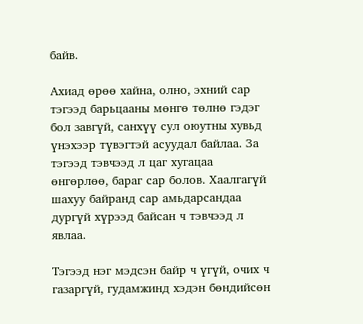байв.

Ахиад өрөө хайна, олно, эхний сар тэгээд барьцааны мөнгө төлнө гэдэг бол завгүй, санхүү сул оюутны хувьд үнэхээр түвэгтэй асуудал байлаа. За тэгээд тэвчээд л цаг хугацаа өнгөрлөө, бараг сар болов. Хаалгагүй шахуу байранд сар амьдарсандаа дургүй хүрээд байсан ч тэвчээд л явлаа.

Тэгээд нэг мэдсэн байр ч үгүй, очих ч газаргүй, гудамжинд хэдэн бөндийсөн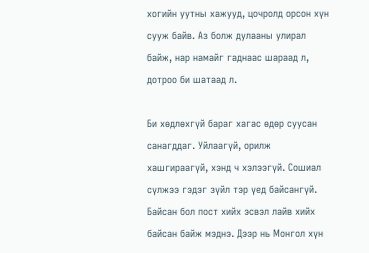хогийн уутны хажууд, цочролд орсон хүн сууж байв. Аз болж дулааны улирал байж, нар намайг гаднаас шараад л, дотроо би шатаад л.

Би хөдлөхгүй бараг хагас өдөр суусан санагддаг. Уйлаагүй, орилж хашгираагүй, хэнд ч хэлээгүй. Сошиал сүлжээ гэдэг зүйл тэр үед байсангүй. Байсан бол пост хийх эсвэл лайв хийх байсан байж мэднэ. Дээр нь Монгол хүн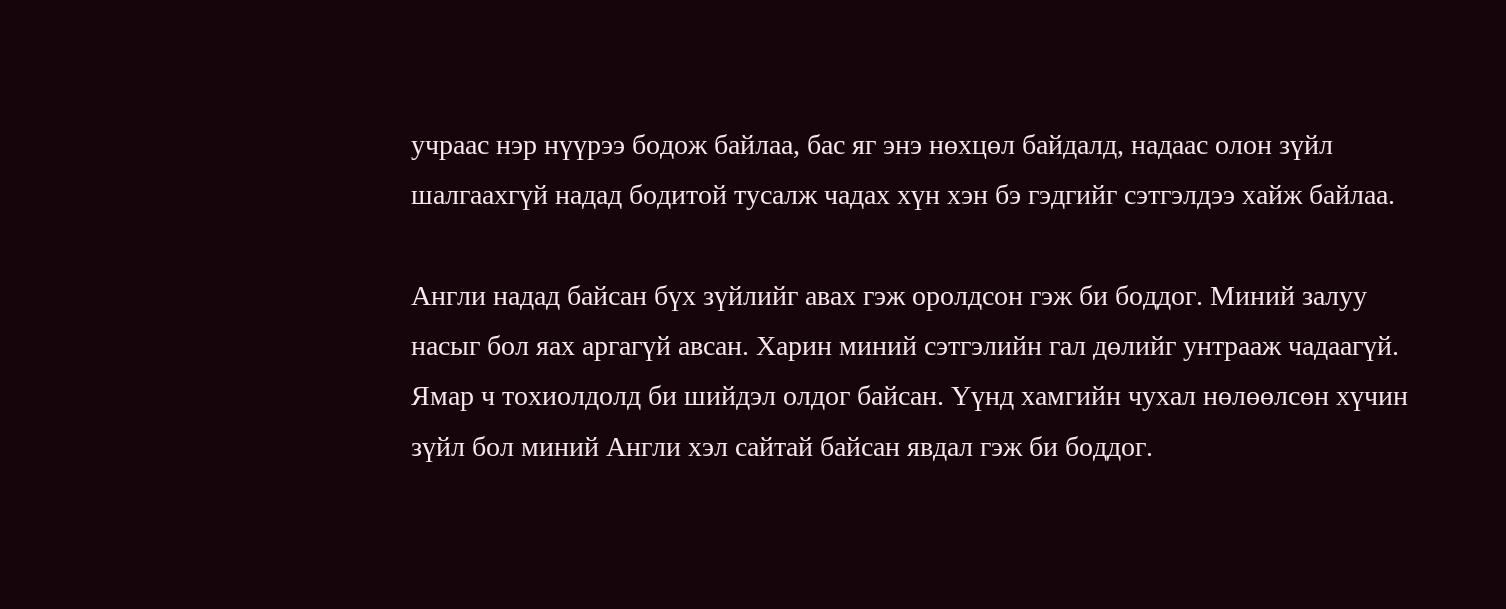учраас нэр нүүрээ бодож байлаа, бас яг энэ нөхцөл байдалд, надаас олон зүйл шалгаахгүй надад бодитой тусалж чадах хүн хэн бэ гэдгийг сэтгэлдээ хайж байлаа.

Англи надад байсан бүх зүйлийг авах гэж оролдсон гэж би боддог. Миний залуу насыг бол яах аргагүй авсан. Харин миний сэтгэлийн гал дөлийг унтрааж чадаагүй. Ямар ч тохиолдолд би шийдэл олдог байсан. Үүнд хамгийн чухал нөлөөлсөн хүчин зүйл бол миний Англи хэл сайтай байсан явдал гэж би боддог.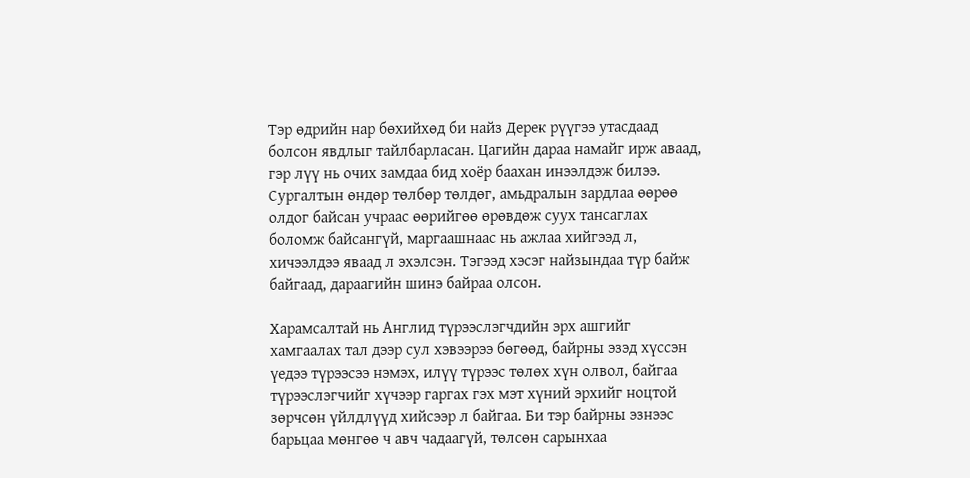Тэр өдрийн нар бөхийхөд би найз Дерек рүүгээ утасдаад болсон явдлыг тайлбарласан. Цагийн дараа намайг ирж аваад, гэр лүү нь очих замдаа бид хоёр баахан инээлдэж билээ. Сургалтын өндөр төлбөр төлдөг, амьдралын зардлаа өөрөө олдог байсан учраас өөрийгөө өрөвдөж суух тансаглах боломж байсангүй, маргаашнаас нь ажлаа хийгээд л, хичээлдээ яваад л эхэлсэн. Тэгээд хэсэг найзындаа түр байж байгаад, дараагийн шинэ байраа олсон.

Харамсалтай нь Англид түрээслэгчдийн эрх ашгийг хамгаалах тал дээр сул хэвээрээ бөгөөд, байрны эзэд хүссэн үедээ түрээсээ нэмэх, илүү түрээс төлөх хүн олвол, байгаа түрээслэгчийг хүчээр гаргах гэх мэт хүний эрхийг ноцтой зөрчсөн үйлдлүүд хийсээр л байгаа. Би тэр байрны эзнээс барьцаа мөнгөө ч авч чадаагүй, төлсөн сарынхаа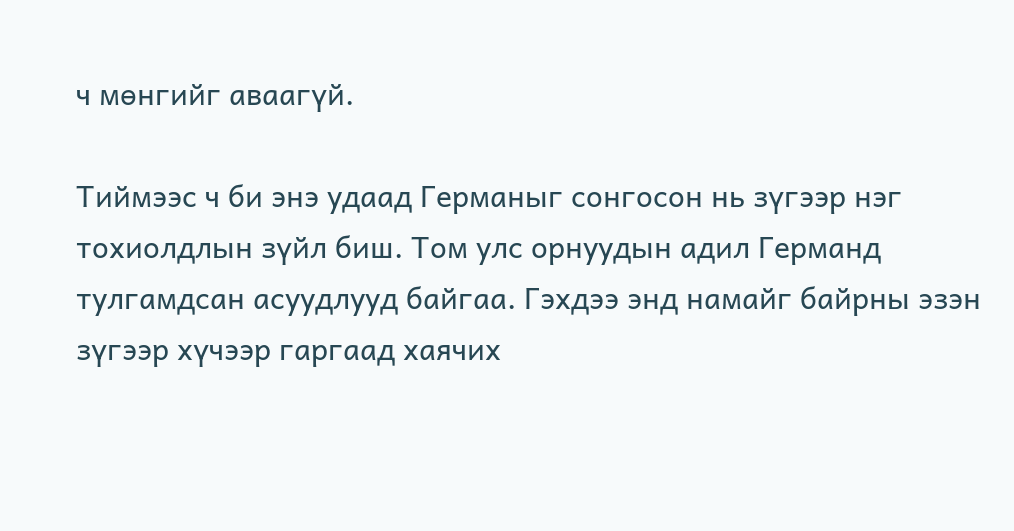ч мөнгийг аваагүй.

Тиймээс ч би энэ удаад Германыг сонгосон нь зүгээр нэг тохиолдлын зүйл биш. Том улс орнуудын адил Германд тулгамдсан асуудлууд байгаа. Гэхдээ энд намайг байрны эзэн зүгээр хүчээр гаргаад хаячих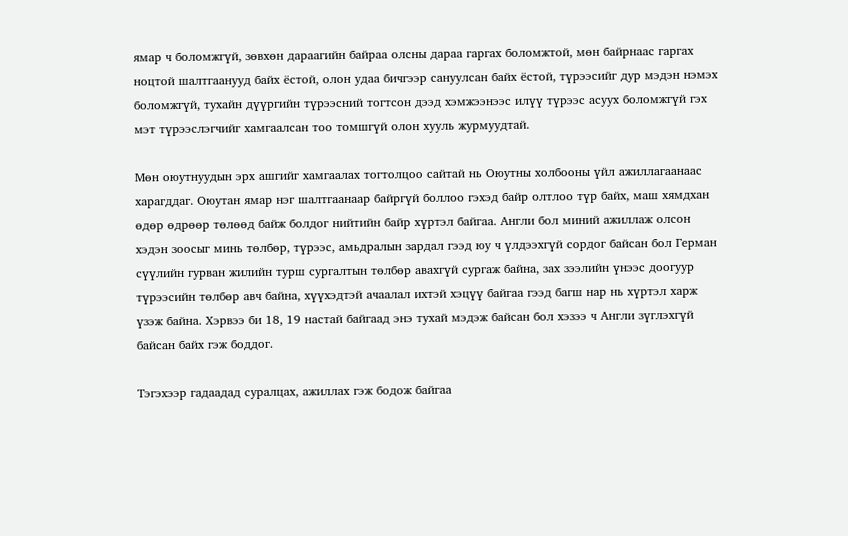ямар ч боломжгүй, зөвхөн дараагийн байраа олсны дараа гаргах боломжтой, мөн байрнаас гаргах ноцтой шалтгаанууд байх ёстой, олон удаа бичгээр сануулсан байх ёстой, түрээсийг дур мэдэн нэмэх боломжгүй, тухайн дүүргийн түрээсний тогтсон дээд хэмжээнээс илүү түрээс асуух боломжгүй гэх мэт түрээслэгчийг хамгаалсан тоо томшгүй олон хууль журмуудтай.

Мөн оюутнуудын эрх ашгийг хамгаалах тогтолцоо сайтай нь Оюутны холбооны үйл ажиллагаанаас харагддаг. Оюутан ямар нэг шалтгаанаар байргүй боллоо гэхэд байр олтлоо түр байх, маш хямдхан өдөр өдрөөр төлөөд байж болдог нийтийн байр хүртэл байгаа. Англи бол миний ажиллаж олсон хэдэн зоосыг минь төлбөр, түрээс, амьдралын зардал гээд юу ч үлдээхгүй сордог байсан бол Герман сүүлийн гурван жилийн турш сургалтын төлбөр авахгүй сургаж байна, зах зээлийн үнээс доогуур түрээсийн төлбөр авч байна, хүүхэдтэй ачаалал ихтэй хэцүү байгаа гээд багш нар нь хүртэл харж үзэж байна. Хэрвээ би 18, 19 настай байгаад энэ тухай мэдэж байсан бол хэзээ ч Англи зүглэхгүй байсан байх гэж боддог.

Тэгэхээр гадаадад суралцах, ажиллах гэж бодож байгаа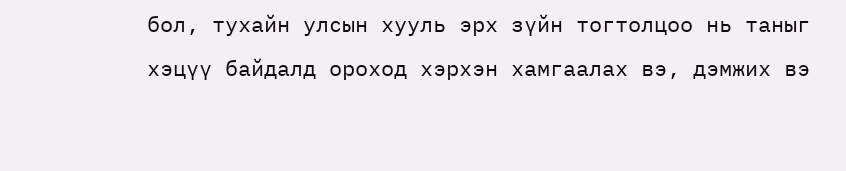бол, тухайн улсын хууль эрх зүйн тогтолцоо нь таныг хэцүү байдалд ороход хэрхэн хамгаалах вэ, дэмжих вэ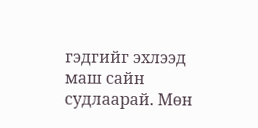гэдгийг эхлээд маш сайн судлаарай. Мөн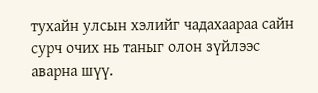тухайн улсын хэлийг чадахаараа сайн сурч очих нь таныг олон зүйлээс аварна шүү.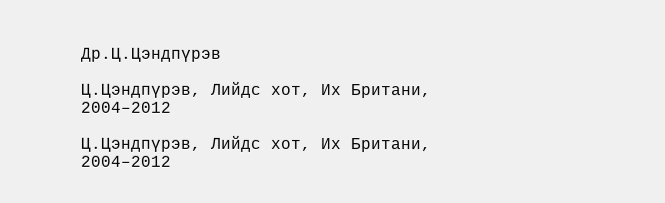Др.Ц.Цэндпүрэв

Ц.Цэндпүрэв, Лийдс хот, Их Британи, 2004–2012

Ц.Цэндпүрэв, Лийдс хот, Их Британи, 2004–2012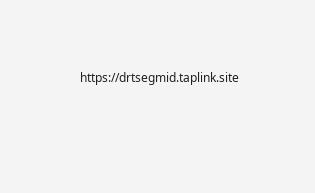https://drtsegmid.taplink.site